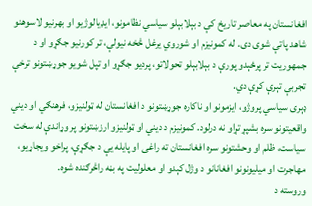افغانستان په معاصر تاریخ کې د بېلابېلو سیاسي نظامونو، ایډیالوژیو او بهرنیو لاسوهنو شاهد پاتې شوی دی. له کمونیزم او شوروي یرغل څخه نیولې، تر کورنیو جګړو او د جمهوریت تر پرځېدو پورې د بېلابېلو تحولاتو، پردیو جګړو او تپل شویو جوړښتونو ترخې تجربې تېرې کړې دي.
ډېری سیاسي پروژو، ایزمونو او ناکاره جوړښتونو د افغانستان له ټولنیزو، فرهنګي او دیني واقعیتونو سره بشپړ تړاو نه درلود. کمونیزم د دیني او ټولنیزو ارزښتونو پر وړاندې له سخت سیاست، ظلم او وحشتونو سره افغانستان ته راغی او پایله یې د جګړې، پراخو ویجاړیو، مهاجرت او میلیونونو افغانانو د وژل کېدو او معلولیت په بڼه راڅرګنده شوه.
وروسته د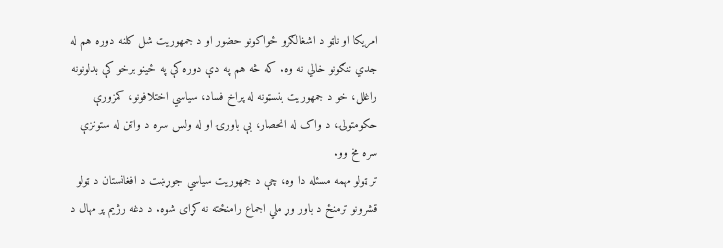امریکا او ناټو د اشغالګرو ځواکونو حضور او د جمهوریت شل کلنه دوره هم له جدي ننګونو خالي نه وه. که څه هم په دې دوره کې په ځینو برخو کې بدلونونه راغلل، خو د جمهوریت بنسټونه له پراخ فساد، سیاسي اختلافونو، کمزورې حکومتولۍ، د واک له انحصار، بې باورۍ او له ولس سره د واټن له ستونزې سره مخ وو.
تر ټولو مهمه مسئله دا وه، چې د جمهوریت سیاسي جوړښت د افغانستان د ټولو قشرونو ترمنځ د باور وړ ملي اجماع رامنځته نه کړای شوه. د دغه رژیم پر مهال د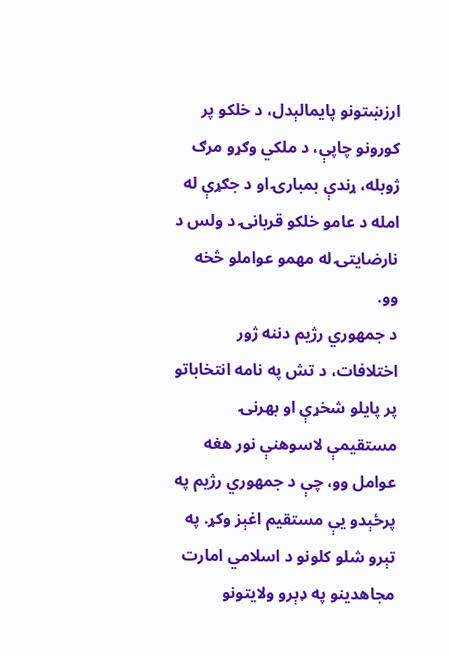ارزښتونو پایمالېدل، د خلکو پر کورونو چاپې، د ملکي وګړو مرګ ژوبله، ړندې بمبارۍ او د جګړې له امله د عامو خلکو قربانۍ د ولس د نارضایتۍ له مهمو عواملو څخه وو.
د جمهوري رژیم دننه ژور اختلافات، د تش په نامه انتخاباتو پر پایلو شخړې او بهرنۍ مستقیمې لاسوهنې نور هغه عوامل وو، چې د جمهوري رژیم په پرځېدو یې مستقیم اغېز وکړ. په تېرو شلو کلونو د اسلامي امارت مجاهدینو په ډېرو ولایتونو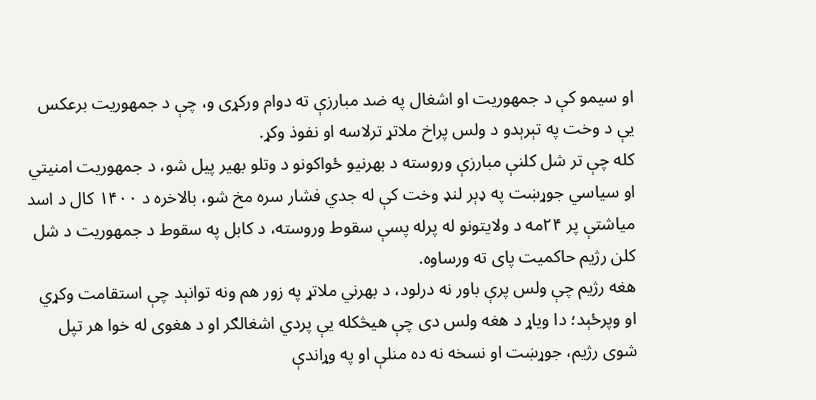او سیمو کې د جمهوریت او اشغال په ضد مبارزې ته دوام ورکړی و، چې د جمهوریت برعکس یې د وخت په تېرېدو د ولس پراخ ملاتړ ترلاسه او نفوذ وکړ.
کله چې تر شل کلنې مبارزې وروسته د بهرنیو ځواکونو د وتلو بهیر پیل شو، د جمهوریت امنیتي او سیاسي جوړښت په ډېر لنډ وخت کې له جدي فشار سره مخ شو، بالاخره د ۱۴۰۰ کال د اسد میاشتې پر ۲۴مه د ولایتونو له پرله پسې سقوط وروسته، د کابل په سقوط د جمهوریت د شل کلن رژیم حاکمیت پای ته ورساوه.
هغه رژیم چې ولس پرې باور نه درلود، د بهرني ملاتړ په زور هم ونه توانېد چې استقامت وکړي او وپرځېد؛ دا ویاړ د هغه ولس دی چې هیڅکله یې پردي اشغالګر او د هغوی له خوا هر تپل شوی رژیم، جوړښت او نسخه نه ده منلې او په وړاندې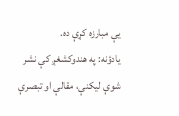یې مبارزه کړې ده.
یادؤنه: په هندوکشغږ کې نشر شوې لیکنې، مقالې او تبصرې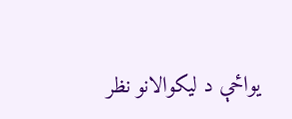یواځې د لیکوالانو نظر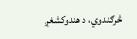څرګندوي، د هندوکشغږ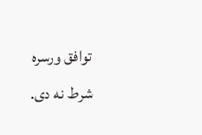توافق ورسره شرط نه دی.